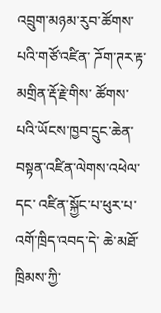འབྲུག་མཉམ་རུབ་ཚོགས་པའི་གཙོ་འཛིན་ ཌོག་ཊར་རྟ་མགྲིན་རྡོ་རྗེ་གིས་ ཚོགས་པའི་ཡོངས་ཁྱབ་དྲུང་ཆེན་ བསྟན་འཛིན་ལེགས་འཕེལ་དང་ འཛིན་སྐྱོང་པ་ཕུར་པ་ འགོ་ཁྲིད་འབད་དེ་ ཆེ་མཐོ་ཁྲིམས་ཀྱི་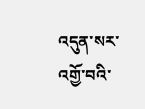འདུན་སར་ འགྱོ་བའི་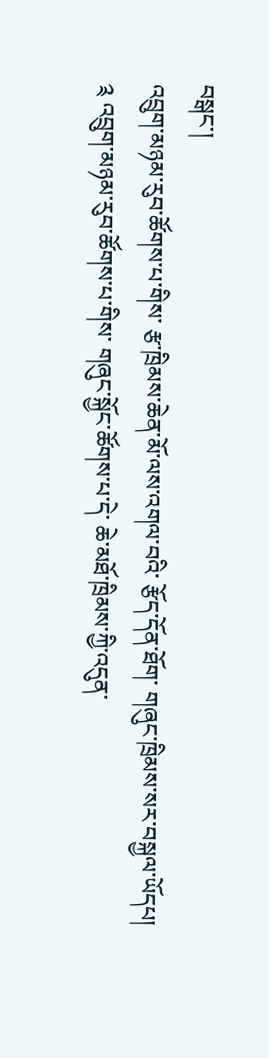བསྒང་།
འབྲུག་མཉམ་རུབ་ཚོགས་པ་གིས་ རྩ་ཁྲིམས་ཆེན་མོ་ལས་འགལ་བའི་ རྩོད་དོན་ཐོག་ གཞུང་ཁྲིམས་སར་བསྐྱལ་ཡོདཔ།
༉ འབྲུག་མཉམ་རུབ་ཚོགས་པ་གིས་ གཞུང་སྐྱོང་ཚོགས་པ་དེ་ ཆེ་མཐོ་ཁྲིམས་ཀྱི་འདུན་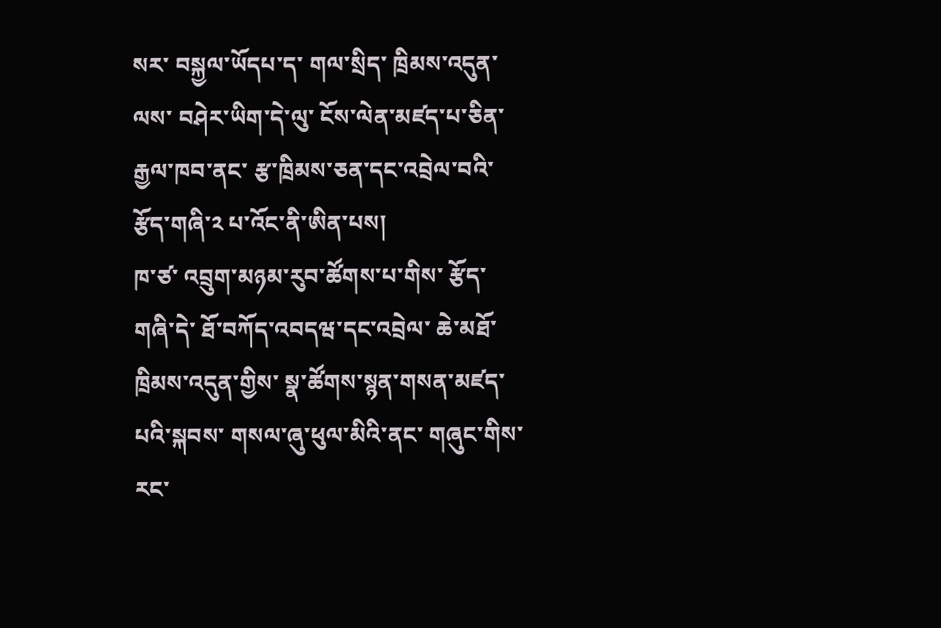སར་ བསྐྱལ་ཡོདཔ་ད་ གལ་སྲིད་ ཁྲིམས་འདུན་ལས་ བཤེར་ཡིག་དེ་ལུ་ ངོས་ལེན་མཛད་པ་ཅིན་ རྒྱལ་ཁབ་ནང་ རྩ་ཁྲིམས་ཅན་དང་འབྲེལ་བའི་ རྩོད་གཞི་༢ པ་འོང་ནི་ཨིན་པས།
ཁ་ཙ་ འབྲུག་མཉམ་རུབ་ཚོགས་པ་གིས་ རྩོད་གཞི་དེ་ ཐོ་བཀོད་འབདཝ་དང་འབྲེལ་ ཆེ་མཐོ་ཁྲིམས་འདུན་གྱིས་ སྣ་ཚོགས་སྙན་གསན་མཛད་པའི་སྐབས་ གསལ་ཞུ་ཕུལ་མིའི་ནང་ གཞུང་གིས་ རང་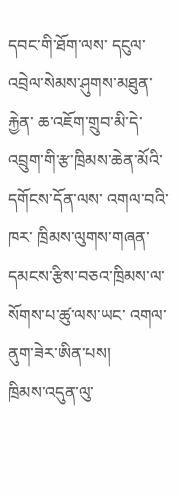དབང་གི་ཐོག་ལས་ དངུལ་འབྲེལ་སེམས་ཤུགས་མཐུན་རྐྱེན་ ཆ་འཇོག་གྲུབ་མི་དེ་ འབྲུག་གི་རྩ་ཁྲིམས་ཆེན་མོའི་ དགོངས་དོན་ལས་ འགལ་བའི་ཁར་ ཁྲིམས་ལུགས་གཞན་ དམངས་རྩིས་བཅའ་ཁྲིམས་ལ་སོགས་པ་ཚུ་ལས་ཡང་ འགལ་ནུག་ཟེར་ཨིན་པས།
ཁྲིམས་འདུན་ལུ་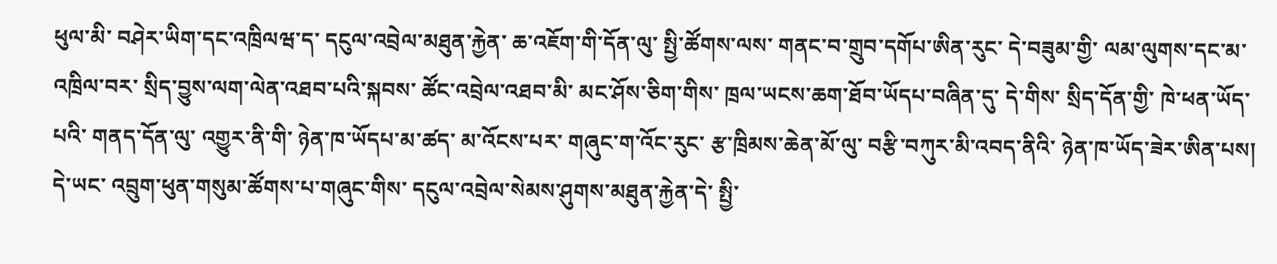ཕུལ་མི་ བཤེར་ཡིག་དང་འཁྲིལཝ་ད་ དངུལ་འབྲེལ་མཐུན་རྐྱེན་ ཆ་འཇོག་གི་དོན་ལུ་ སྤྱི་ཚོགས་ལས་ གནང་བ་གྲུབ་དགོཔ་ཨིན་རུང་ དེ་བཟུམ་གྱི་ ལམ་ལུགས་དང་མ་འཁྲིལ་བར་ སྲིད་བྱུས་ལག་ལེན་འཐབ་པའི་སྐབས་ ཚོང་འབྲེལ་འཐབ་མི་ མང་ཤོས་ཅིག་གིས་ ཁྲལ་ཡངས་ཆག་ཐོབ་ཡོདཔ་བཞིན་དུ་ དེ་གིས་ སྲིད་དོན་གྱི་ ཁེ་ཕན་ཡོད་པའི་ གནད་དོན་ལུ་ འགྱུར་ནི་གི་ ཉེན་ཁ་ཡོདཔ་མ་ཚད་ མ་འོངས་པར་ གཞུང་ག་འོང་རུང་ རྩ་ཁྲིམས་ཆེན་མོ་ལུ་ བརྩི་བཀུར་མི་འབད་ནིའི་ ཉེན་ཁ་ཡོད་ཟེར་ཨིན་པས།
དེ་ཡང་ འབྲུག་ཕུན་གསུམ་ཚོགས་པ་གཞུང་གིས་ དངུལ་འབྲེལ་སེམས་ཤུགས་མཐུན་རྐྱེན་དེ་ སྤྱི་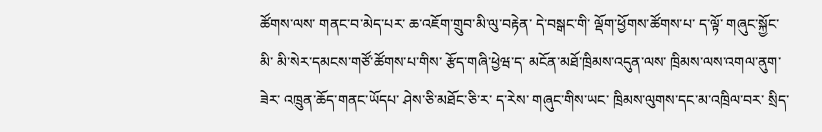ཚོགས་ལས་ གནང་བ་མེད་པར་ ཆ་འཇོག་གྲུབ་མི་ལུ་བརྟེན་ དེ་བསྒང་གི་ ལྡོག་ཕྱོགས་ཚོགས་པ་ ད་ལྟོ་ གཞུང་སྐྱོང་མི་ མི་སེར་དམངས་གཙོ་ཚོགས་པ་གིས་ རྩོད་གཞི་ཕྱེཝ་ད་ མངོན་མཐོ་ཁྲིམས་འདུན་ལས་ ཁྲིམས་ལས་འགལ་ནུག་ཟེར་ འཁྲུན་ཆོད་གནང་ཡོདཔ་ ཤེས་ཅི་མཐོང་ཅི་ར་ ད་རེས་ གཞུང་གིས་ཡང་ ཁྲིམས་ལུགས་དང་མ་འཁྲིལ་བར་ སྲིད་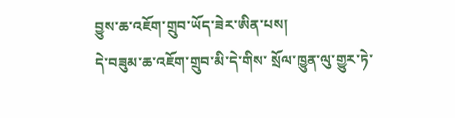བྱུས་ཆ་འཇོག་གྲུབ་ཡོད་ཟེར་ཨིན་པས།
དེ་བཟུམ་ཆ་འཇོག་གྲུབ་མི་དེ་གིས་ སྲོལ་ཁྱུན་ལུ་གྱུར་ཏེ་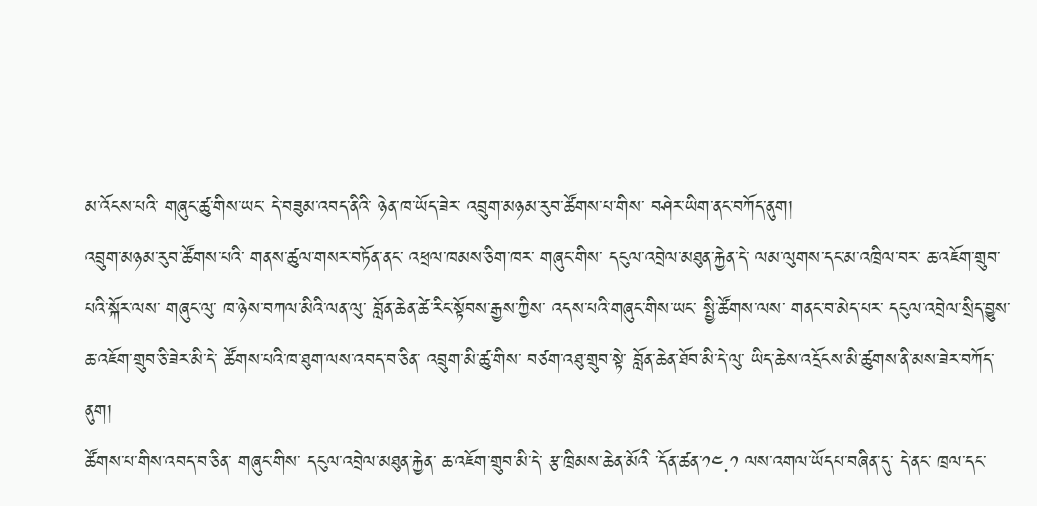མ་འོངས་པའི་ གཞུང་ཚུ་གིས་ཡང་ དེ་བཟུམ་འབད་ནིའི་ ཉེན་ཁ་ཡོད་ཟེར་ འབྲུག་མཉམ་རུབ་ཚོགས་པ་གིས་ བཤེར་ཡིག་ནང་བཀོད་ནུག།
འབྲུག་མཉམ་རུབ་ཚོགས་པའི་ གནས་ཚུལ་གསར་བཏོན་ནང་ འཕྲལ་ཁམས་ཅིག་ཁར་ གཞུང་གིས་ དངུལ་འབྲེལ་མཐུན་རྐྱེན་དེ་ ལམ་ལུགས་དང་མ་འཁྲིལ་བར་ ཆ་འཇོག་གྲུབ་པའི་སྐོར་ལས་ གཞུང་ལུ་ ཁ་ཉེས་བཀལ་མིའི་ལན་ལུ་ བློན་ཆེན་ཚེ་རིང་སྟོབས་རྒྱས་ཀྱིས་ འདས་པའི་གཞུང་གིས་ཡང་ སྤྱི་ཚོགས་ལས་ གནང་བ་མེད་པར་ དངུལ་འབྲེལ་སྲིད་བྱུས་ ཆ་འཇོག་གྲུབ་ཅི་ཟེར་མི་དེ་ ཚོགས་པའི་ཁ་ཐུག་ལས་འབད་བ་ཅིན་ འབྲུག་མི་ཚུ་གིས་ བཙག་འཐུ་གྲུབ་སྟེ་ བློན་ཆེན་ཐོབ་མི་དེ་ལུ་ ཡིད་ཆེས་འདྲོངས་མི་ཚུགས་ནི་མས་ཟེར་བཀོད་ནུག།
ཚོགས་པ་གིས་འབད་བ་ཅིན་ གཞུང་གིས་ དངུལ་འབྲེལ་མཐུན་རྐྱེན་ ཆ་འཇོག་གྲུབ་མི་དེ་ རྩ་ཁྲིམས་ཆེན་མོའི ་དོན་ཚན་༡༤.༡ ལས་འགལ་ཡོདཔ་བཞིན་དུ་ དེ་ནང་ ཁྲལ་དང་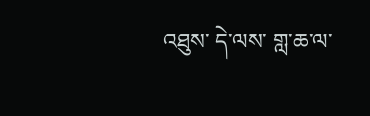འཐུས་ དེ་ལས་ གླ་ཆ་ལ་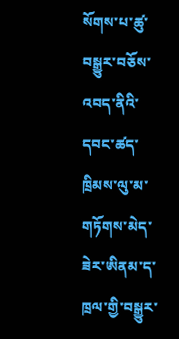སོགས་པ་ཚུ་ བསྒྱུར་བཅོས་འབད་ནིའི་དབང་ཚད་ ཁྲིམས་ལུ་མ་གཏོགས་མེད་ཟེར་ཨིནམ་ད་ ཁྲལ་གྱི་བསྒྱུར་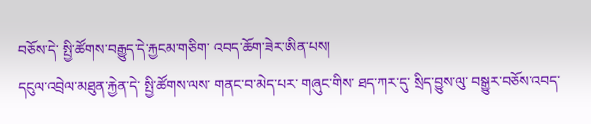བཅོས་དེ་ སྤྱི་ཚོགས་བརྒྱུད་དེ་རྐྱངམ་གཅིག་ འབད་ཆོག་ཟེར་ཨིན་པས།
དངུལ་འབྲེལ་མཐུན་རྐྱེན་དེ་ སྤྱི་ཚོགས་ལས་ གནང་བ་མེད་པར་ གཞུང་གིས་ ཐད་ཀར་དུ་ སྲིད་བྱུས་ལུ་ བསྒྱུར་བཅོས་འབད་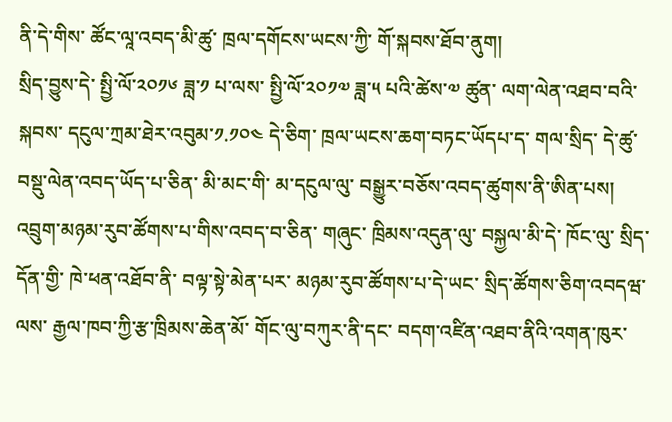ནི་དེ་གིས་ ཚོང་ལཱ་འབད་མི་ཚུ་ ཁྲལ་དགོངས་ཡངས་ཀྱི་ གོ་སྐབས་ཐོབ་ནུག།
སྲིད་བྱུས་དེ་ སྤྱི་ལོ་༢༠༡༦ ཟླ་༡ པ་ལས་ སྤྱི་ལོ་༢༠༡༧ ཟླ་༥ པའི་ཚེས་༧ ཚུན་ ལག་ལེན་འཐབ་བའི་སྐབས་ དངུལ་ཀྲམ་ཐེར་འབུམ་༡.༡༠༤ དེ་ཅིག་ ཁྲལ་ཡངས་ཆག་བཏང་ཡོདཔ་ད་ གལ་སྲིད་ དེ་ཚུ་ བསྡུ་ལེན་འབད་ཡོད་པ་ཅིན་ མི་མང་གི་ མ་དངུལ་ལུ་ བསྒྱུར་བཅོས་འབད་ཚུགས་ནི་ཨིན་པས།
འབྲུག་མཉམ་རུབ་ཚོགས་པ་གིས་འབད་བ་ཅིན་ གཞུང་ ཁྲིམས་འདུན་ལུ་ བསྐྱལ་མི་དེ་ ཁོང་ལུ་ སྲིད་དོན་གྱི་ ཁེ་ཕན་འཐོབ་ནི་ བལྟ་སྟེ་མེན་པར་ མཉམ་རུབ་ཚོགས་པ་དེ་ཡང་ སྲིད་ཚོགས་ཅིག་འབདཝ་ལས་ རྒྱལ་ཁབ་ཀྱི་རྩ་ཁྲིམས་ཆེན་མོ་ གོང་ལུ་བཀུར་ནི་དང་ བདག་འཛིན་འཐབ་ནིའི་འགན་ཁུར་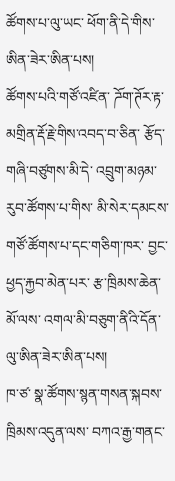ཚོགས་པ་ལུ་ཡང་ ཕོག་ནི་དེ་གིས་ཨིན་ཟེར་ཨིན་པས།
ཚོགས་པའི་གཙོ་འཛིན་ ཌོག་ཊོར་རྟ་མགྲིན་རྡོ་རྗེ་གིས་འབད་བ་ཅིན་ རྩོད་གཞི་བཙུགས་མི་དེ་ འབྲུག་མཉམ་རུབ་ཚོགས་པ་གིས་ མི་སེར་དམངས་གཙོ་ཚོགས་པ་དང་གཅིག་ཁར་ བྱང་ཕྱད་རྐྱབ་མེན་པར་ རྩ་ཁྲིམས་ཆེན་མོ་ལས་ འགལ་མི་བཅུག་ནིའི་དོན་ལུ་ཨིན་ཟེར་ཨིན་པས།
ཁ་ཙ་ སྣ་ཚོགས་སྙན་གསན་སྐབས་ ཁྲིམས་འདུན་ལས་ བཀའ་རྒྱ་གནང་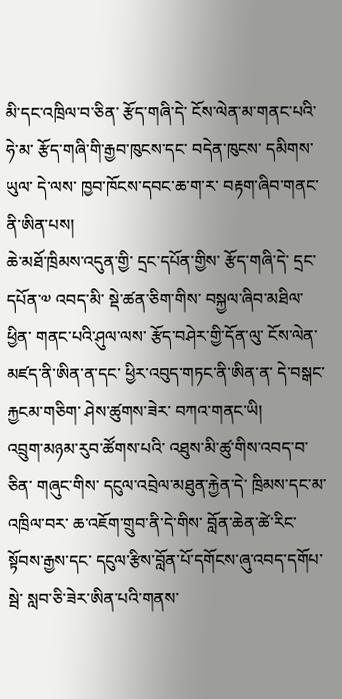མི་དང་འཁྲིལ་བ་ཅིན་ རྩོད་གཞི་དེ་ ངོས་ལེན་མ་གནང་པའི་ཧེ་མ་ རྩོད་གཞི་གི་རྒྱབ་ཁུངས་དང་ བདེན་ཁུངས་ དམིགས་ཡུལ་ དེ་ལས་ ཁྱབ་ཁོངས་དབང་ཆ་ག་ར་ བརྟག་ཞིབ་གནང་ནི་ཨིན་པས།
ཆེ་མཐོ་ཁྲིམས་འདུན་གྱི་ དྲང་དཔོན་གྱིས་ རྩོད་གཞི་དེ་ དྲང་དཔོན་༧ འབད་མི་ སྡེ་ཚན་ཅིག་གིས་ བསྐྱལ་ཞིབ་མཐིལ་ཕྱིན་ གནང་པའི་ཤུལ་ལས་ རྩོད་བཤེར་གྱི་དོན་ལུ་ ངོས་ལེན་མཛད་ནི་ཨིན་ན་དང་ ཕྱིར་འབུད་གཏང་ནི་ཨིན་ན་ དེ་བསྒང་རྐྱངམ་གཅིག་ ཤེས་ཚུགས་ཟེར་ བཀའ་གནང་ཡི།
འབྲུག་མཉམ་རུབ་ཚོགས་པའི་ འཐུས་མི་ཚུ་གིས་འབད་བ་ཅིན་ གཞུང་གིས་ དངུལ་འབྲེལ་མཐུན་རྐྱེན་དེ་ ཁྲིམས་དང་མ་འཁྲིལ་བར་ ཆ་འཇོག་གྲུབ་ནི་དེ་གིས་ བློན་ཆེན་ཚེ་རིང་སྟོབས་རྒྱས་དང་ དངུལ་རྩིས་བློན་པོ་དགོངས་ཞུ་འབད་དགོཔ་སྦེ་ སླབ་ཅི་ཟེར་ཨིན་པའི་གནས་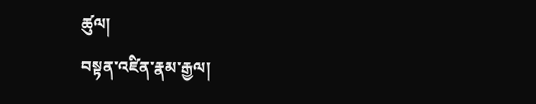ཚུལ།
བསྟན་འཛིན་རྣམ་རྒྱལ།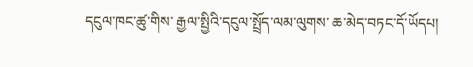དངུལ་ཁང་ཚུ་གིས་ རྒྱལ་སྤྱིའི་དངུལ་སྤྲོད་ལམ་ལུགས་ ཆ་མེད་བཏང་དོ་ཡོདཔ།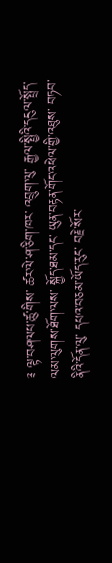༉ ལྟ་བཤལཔ་ཚུ་གིས་ ཚར་ལེ་ཤ་ཅིག་ཁར་ འབྲུག་ལུ་ རྒྱལ་སྤྱིའི་དངུལ་སྤྲོད་ལམ་ལུགས་ཐོག་ལས་ སྐྱོད་ཐམ་དང་ ཡུན་བརྟན་གོང་འཕེལ་གྱི་འཐུས་ བཏབ་ནིའི་དོན་ལུ་ དཔའ་བཅམ་ཡོད་རུང་ བརྗེ་སོར་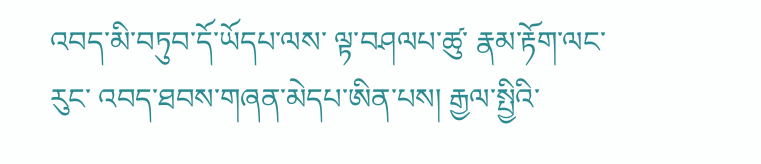འབད་མི་བཏུབ་དོ་ཡོདཔ་ལས་ ལྟ་བཤལཔ་ཚུ་ རྣམ་རྟོག་ལང་རུང་ འབད་ཐབས་གཞན་མེདཔ་ཨིན་པས། རྒྱལ་སྤྱིའི་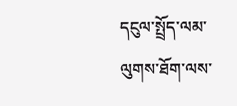དངུལ་སྤྲོད་ལམ་ལུགས་ཐོག་ལས་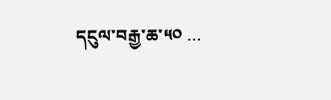དངུལ་བརྒྱ་ཆ་༥༠ …